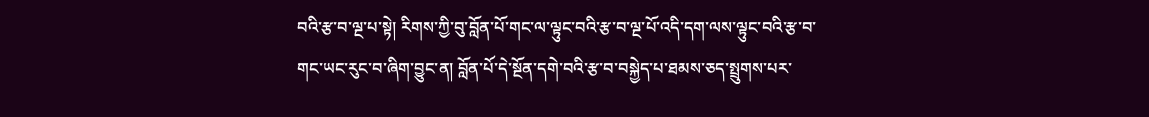བའི་རྩ་བ་ལྔ་པ་སྟེ། རིགས་ཀྱི་བུ་བློན་པོ་གང་ལ་ལྟུང་བའི་རྩ་བ་ལྔ་པོ་འདི་དག་ལས་ལྟུང་བའི་རྩ་བ་གང་ཡང་རུང་བ་ཞིག་བྱུང་ན། བློན་པོ་དེ་སྔོན་དགེ་བའི་རྩ་བ་བསྐྱེད་པ་ཐམས་ཅད་སྤྲུགས་པར་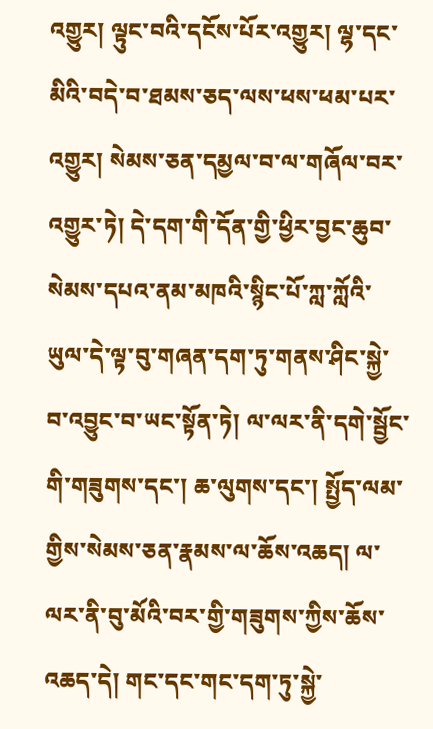འགྱུར། ལྟུང་བའི་དངོས་པོར་འགྱུར། ལྷ་དང་མིའི་བདེ་བ་ཐམས་ཅད་ལས་ཕས་ཕམ་པར་འགྱུར། སེམས་ཅན་དམྱལ་བ་ལ་གཞོལ་བར་འགྱུར་ཏེ། དེ་དག་གི་དོན་གྱི་ཕྱིར་བྱང་ཆུབ་སེམས་དཔའ་ནམ་མཁའི་སྙིང་པོ་ཀླ་ཀློའི་ཡུལ་དེ་ལྟ་བུ་གཞན་དག་ཏུ་གནས་ཤིང་སྐྱེ་བ་འབྱུང་བ་ཡང་སྟོན་ཏེ། ལ་ལར་ནི་དགེ་སྦྱོང་གི་གཟུགས་དང་། ཆ་ལུགས་དང་། སྤྱོད་ལམ་གྱིས་སེམས་ཅན་རྣམས་ལ་ཆོས་འཆད། ལ་ལར་ནི་བུ་མོའི་བར་གྱི་གཟུགས་ཀྱིས་ཆོས་འཆད་དེ། གང་དང་གང་དག་ཏུ་སྐྱེ་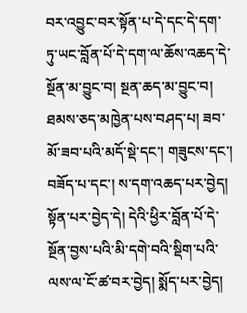བར་འབྱུང་བར་སྟོན་པ་དེ་དང་དེ་དག་ཏུ་ཡང་བློན་པོ་དེ་དག་ལ་ཆོས་འཆད་དེ་སྔོན་མ་བྱུང་བ། སྔན་ཆད་མ་བྱུང་བ། ཐམས་ཅད་མཁྱེན་པས་བཤད་པ། ཟབ་མོ་ཟབ་པའི་མདོ་སྡེ་དང་། གཟུངས་དང་། བཟོད་པ་དང་། ས་དག་འཆད་པར་བྱེད། སྟོན་པར་བྱེད་དེ། དེའི་ཕྱིར་བློན་པོ་དེ་སྔོན་བྱས་པའི་མི་དགེ་བའི་སྡིག་པའི་ལས་ལ་ངོ་ཚ་བར་བྱེད། སྨོད་པར་བྱེད།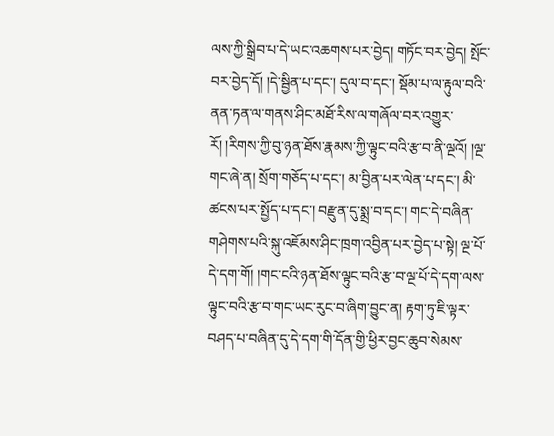ལས་ཀྱི་སྒྲིབ་པ་དེ་ཡང་འཆགས་པར་བྱེད། གཏོང་བར་བྱེད། སྤོང་བར་བྱེད་དོ། །དེ་སྦྱིན་པ་དང་། དུལ་བ་དང་། སྡོམ་པ་ལ་རྟུལ་བའི་ནན་ཏན་ལ་གནས་ཤིང་མཐོ་རིས་ལ་གཞོལ་བར་འགྱུར་རོ། །རིགས་ཀྱི་བུ་ཉན་ཐོས་རྣམས་ཀྱི་ལྟུང་བའི་རྩ་བ་ནི་ལྔའོ། །ལྔ་གང་ཞེ་ན། སྲོག་གཅོད་པ་དང་། མ་བྱིན་པར་ལེན་པ་དང་། མི་ཚངས་པར་སྤྱོད་པ་དང་། བརྫུན་དུ་སྨྲ་བ་དང་། གང་དེ་བཞིན་གཤེགས་པའི་སྐུ་འཇོམས་ཤིང་ཁྲག་འབྱིན་པར་བྱེད་པ་སྟེ། ལྔ་པོ་དེ་དག་གོ། །གང་ངའི་ཉན་ཐོས་ལྟུང་བའི་རྩ་བ་ལྔ་པོ་དེ་དག་ལས་ལྟུང་བའི་རྩ་བ་གང་ཡང་རུང་བ་ཞིག་བྱུང་ན། རྟག་ཏུ་ཇི་ལྟར་བཤད་པ་བཞིན་དུ་དེ་དག་གི་དོན་གྱི་ཕྱིར་བྱང་ཆུབ་སེམས་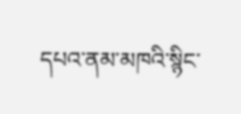དཔའ་ནམ་མཁའི་སྙིང་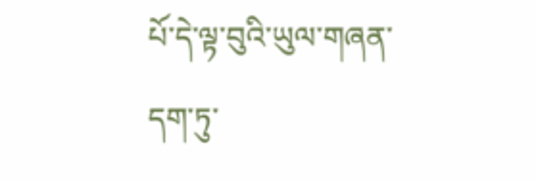པོ་དེ་ལྟ་བུའི་ཡུལ་གཞན་དག་ཏུ་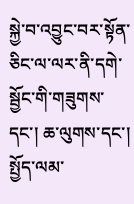སྐྱེ་བ་འབྱུང་བར་སྟོན་ཅིང་ལ་ལར་ནི་དགེ་སྦྱོང་གི་གཟུགས་དང་། ཆ་ལུགས་དང་། སྤྱོད་ལམ་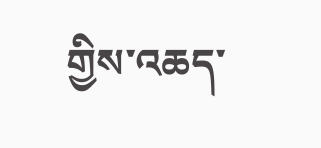གྱིས་འཆད་